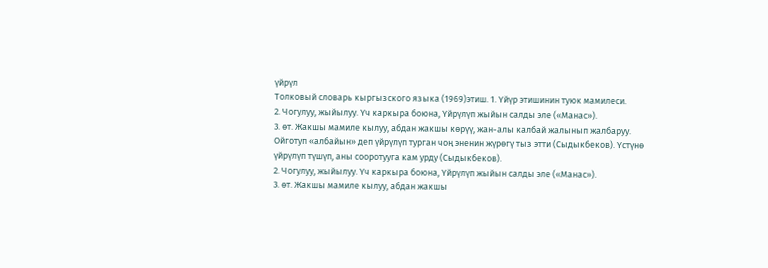үйрүл
Толковый словарь кыргызского языка (1969)этиш. 1. Үйүр этишинин туюк мамилеси.
2. Чогулуу, жыйылуу. Үч каркыра боюна, Үйрүлүп жыйын салды эле («Манас»).
3. өт. Жакшы мамиле кылуу, абдан жакшы көрүү, жан-алы калбай жалынып жалбаруу. Ойготуп «албайын» деп үйрүлүп турган чоң эненин жүрөгү тыз этти (Сыдыкбеков). Үстүнө үйрүлүп түшүп, аны сооротууга кам урду (Сыдыкбеков).
2. Чогулуу, жыйылуу. Үч каркыра боюна, Үйрүлүп жыйын салды эле («Манас»).
3. өт. Жакшы мамиле кылуу, абдан жакшы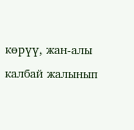көрүү, жан-алы калбай жалынып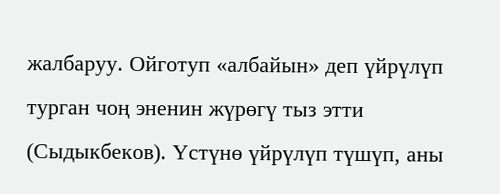жалбаруу. Ойготуп «албайын» деп үйрүлүп турган чоң эненин жүрөгү тыз этти (Сыдыкбеков). Үстүнө үйрүлүп түшүп, аны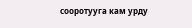сооротууга кам урду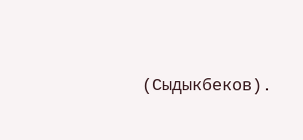(Сыдыкбеков).